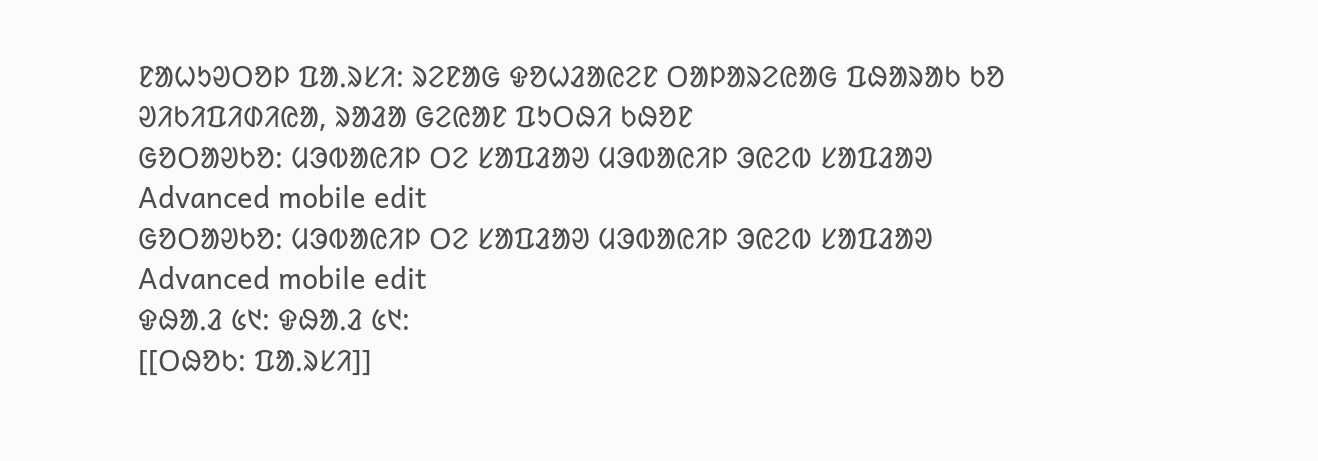ᱱᱟᱦᱩᱣᱛᱚᱞ ᱯᱟᱹᱨᱥᱤ: ᱨᱮᱱᱟᱜ ᱫᱚᱦᱲᱟᱭᱮᱱ ᱛᱟᱞᱟᱨᱮᱭᱟᱜ ᱯᱷᱟᱨᱟᱠ ᱠᱚ
ᱣᱤᱠᱤᱯᱤᱰᱤᱭᱟ, ᱨᱟᱲᱟ ᱜᱮᱭᱟᱱ ᱯᱩᱛᱷᱤ ᱠᱷᱚᱱ
ᱜᱚᱛᱟᱣᱠᱚ: ᱢᱳᱵᱟᱭᱤᱞ ᱛᱮ ᱥᱟᱯᱲᱟᱣ ᱢᱳᱵᱟᱭᱤᱞ ᱳᱭᱮᱵ ᱥᱟᱯᱲᱟᱣ Advanced mobile edit
ᱜᱚᱛᱟᱣᱠᱚ: ᱢᱳᱵᱟᱭᱤᱞ ᱛᱮ ᱥᱟᱯᱲᱟᱣ ᱢᱳᱵᱟᱭᱤᱞ ᱳᱭᱮᱵ ᱥᱟᱯᱲᱟᱣ Advanced mobile edit
ᱫᱷᱟᱹᱲ ᱕᱑: ᱫᱷᱟᱹᱲ ᱕᱑:
[[ᱛᱷᱚᱠ: ᱯᱟᱹᱨᱥᱤ]]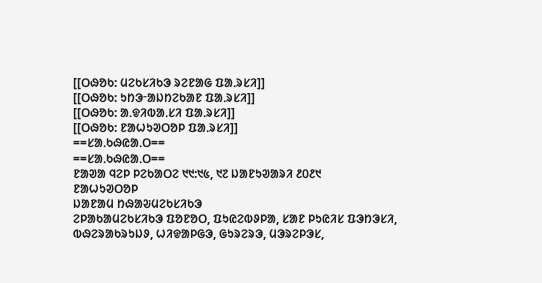[[ᱛᱷᱚᱠ: ᱢᱮᱠᱥᱤᱠᱳ ᱨᱮᱱᱟᱜ ᱯᱟᱹᱨᱥᱤ]]
[[ᱛᱷᱚᱠ: ᱩᱴᱳᱼᱟᱡᱴᱮᱠᱟᱱ ᱯᱟᱹᱨᱥᱤ]]
[[ᱛᱷᱚᱠ: ᱟᱹᱫᱤᱵᱟᱹᱥᱤ ᱯᱟᱹᱨᱥᱤ]]
[[ᱛᱷᱚᱠ: ᱱᱟᱦᱩᱣᱛᱚᱞ ᱯᱟᱹᱨᱥᱤ]]
==ᱥᱟᱹᱠᱷᱭᱟᱹᱛ==
==ᱥᱟᱹᱠᱷᱭᱟᱹᱛ==
ᱱᱟᱣᱟ ᱧᱮᱞ ᱞᱮᱠᱟᱛᱮ ᱑᱑:᱑᱕, ᱑᱗ ᱡᱟᱱᱩᱣᱟᱨᱤ ᱒᱐᱒᱑
ᱱᱟᱦᱩᱣᱛᱚᱞ
ᱡᱟᱱᱟᱢ ᱴᱷᱟᱶᱢᱮᱠᱥᱤᱠᱳ
ᱮᱞᱟᱠᱟᱢᱮᱠᱥᱤᱠᱳ ᱯᱚᱱᱚᱛ, ᱯᱩᱭᱮᱵᱽᱞᱟ, ᱥᱟᱱ ᱞᱩᱭᱤᱥ ᱯᱳᱴᱳᱥᱤ, ᱵᱷᱮᱨᱟᱠᱨᱩᱡᱽ, ᱦᱤᱫᱟᱞᱜᱳ, ᱜᱩᱨᱮᱨᱳ, ᱢᱳᱨᱮᱞᱳᱥ,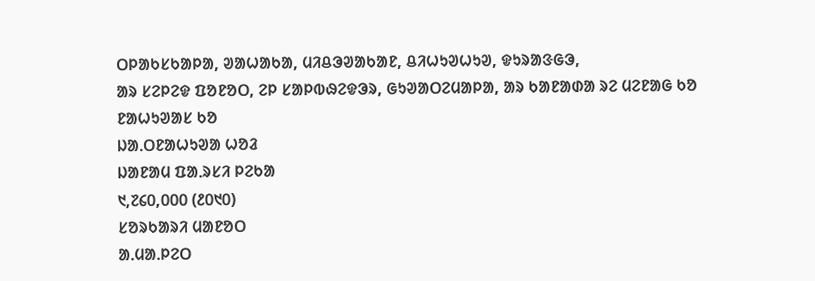ᱛᱞᱟᱠᱥᱠᱟᱞᱟ, ᱣᱟᱦᱟᱠᱟ, ᱢᱤᱪᱳᱣᱟᱠᱟᱱ, ᱪᱤᱦᱩᱣᱦᱩᱣ, ᱫᱩᱨᱟᱝᱜᱳ,
ᱟᱨ ᱥᱮᱞᱮᱫ ᱯᱚᱱᱚᱛ, ᱮᱞ ᱥᱟᱞᱵᱷᱮᱫᱳᱨ, ᱜᱩᱣᱟᱛᱮᱢᱟᱞᱟ, ᱟᱨ ᱠᱟᱱᱟᱰᱟ ᱨᱮ ᱢᱮᱱᱟᱜ ᱠᱚ ᱱᱟᱦᱩᱣᱟᱥ ᱠᱚ
ᱡᱟᱹᱛᱱᱟᱦᱩᱣᱟ ᱦᱚᱲ
ᱡᱟᱱᱟᱢ ᱯᱟᱹᱨᱥᱤ ᱞᱮᱠᱟ
᱑,᱗᱔᱐,᱐᱐᱐ (᱒᱐᱑᱐)
ᱥᱚᱨᱠᱟᱨᱤ ᱢᱟᱱᱚᱛ
ᱟᱹᱢᱟᱹᱞᱮᱛ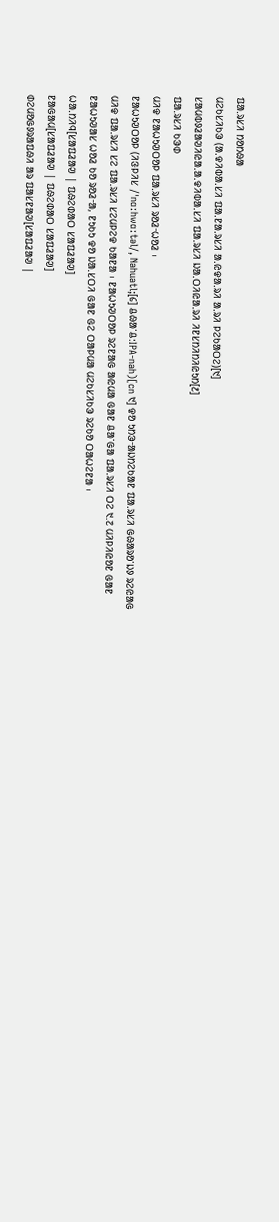ᱯᱟᱹᱨᱥᱤ ᱴᱚᱴᱷᱟ
ᱢᱮᱠᱥᱤᱠᱳ (ᱟᱹᱫᱤᱵᱟᱹᱥᱤ ᱯᱟᱹᱱᱟᱹᱨᱥᱤ ᱟᱹᱭᱫᱟᱹᱨᱤ ᱟᱹᱨᱤ ᱞᱮᱠᱟᱛᱮ)[᱑]
ᱥᱟᱢᱵᱽᱲᱟᱣᱤᱭᱟᱹᱟᱹᱫᱤᱵᱟᱹᱥᱤ ᱯᱟᱹᱨᱥᱤ ᱡᱟᱹᱛᱤᱭᱟᱹᱨᱤ ᱤᱱᱥᱴᱤᱴᱤᱭᱩᱴ[᱒]
ᱯᱟᱹᱨᱥᱤ ᱠᱳᱰ
ᱢᱤᱫ ᱱᱟᱦᱩᱣᱛᱚᱞ ᱯᱟᱹᱨᱥᱤ ᱨᱚᱲᱼᱦᱚᱲ ᱾
ᱱᱟᱦᱩᱣᱛᱚᱞ (ᱤᱝᱞᱤᱥ /ˈnɑːhwɑːtəl/, Nahuatl;[᱔] ᱪᱷᱟᱸᱪ:IPA-nah)[cn ᱑] ᱫᱚ ᱩᱴᱳᱼᱟᱡᱴᱮᱠᱟᱱ ᱯᱟᱹᱨᱥᱤ ᱜᱷᱟᱨᱚᱸᱡᱽ ᱨᱮᱭᱟᱜ ᱢᱤᱫ ᱯᱟᱹᱨᱥᱤ ᱥᱮ ᱯᱟᱹᱨᱥᱤ ᱥᱮᱢᱞᱮᱫ ᱠᱟᱱᱟ ᱾ ᱱᱟᱦᱩᱣᱛᱚᱞ ᱨᱮᱱᱟᱜ ᱟᱭᱢᱟ ᱜᱟᱱ ᱪᱟᱸᱜᱟ ᱯᱟᱹᱨᱥᱤ ᱛᱮ ᱑.᱗ ᱢᱤᱞᱤᱭᱚᱱ ᱜᱟᱱ ᱱᱟᱦᱩᱣᱟᱥ ᱦᱚᱲ ᱠᱚ ᱨᱚᱲᱼᱟ, ᱱᱩᱠᱩ ᱫᱚ ᱡᱟᱹᱥᱛᱤ ᱜᱟᱱ ᱜᱮ ᱛᱟᱞᱢᱟ ᱢᱮᱠᱥᱤᱠᱳ ᱨᱮᱠᱚ ᱛᱟᱦᱮᱱᱟ ᱾
ᱦᱟᱹᱴᱤᱧ[ᱥᱟᱯᱲᱟᱣ | ᱯᱷᱮᱰᱟᱛ ᱥᱟᱯᱲᱟᱣ]
ᱱᱟᱜᱟᱢ[ᱥᱟᱯᱲᱟᱣ | ᱯᱷᱮᱰᱟᱛ ᱥᱟᱯᱲᱟᱣ]
ᱰᱮᱢᱚᱜᱽᱨᱟᱯᱷᱤ ᱟᱨ ᱯᱟᱥᱱᱟᱣ[ᱥᱟᱯᱲᱟᱣ |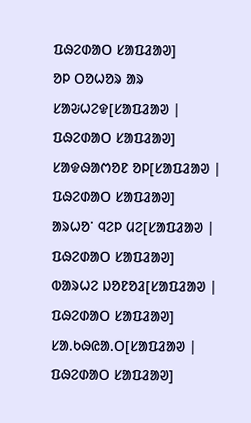ᱯᱷᱮᱰᱟᱛ ᱥᱟᱯᱲᱟᱣ]
ᱚᱞ ᱛᱚᱦᱚᱨ ᱟᱨ ᱥᱟᱶᱦᱮᱫ[ᱥᱟᱯᱲᱟᱣ | ᱯᱷᱮᱰᱟᱛ ᱥᱟᱯᱲᱟᱣ]
ᱥᱟᱫᱷᱟᱬᱚᱱ ᱚᱞ[ᱥᱟᱯᱲᱟᱣ | ᱯᱷᱮᱰᱟᱛ ᱥᱟᱯᱲᱟᱣ]
ᱟᱨᱦᱚᱸ ᱧᱮᱞ ᱢᱮ[ᱥᱟᱯᱲᱟᱣ | ᱯᱷᱮᱰᱟᱛ ᱥᱟᱯᱲᱟᱣ]
ᱵᱟᱨᱦᱮ ᱡᱚᱱᱚᱲ[ᱥᱟᱯᱲᱟᱣ | ᱯᱷᱮᱰᱟᱛ ᱥᱟᱯᱲᱟᱣ]
ᱥᱟᱹᱠᱷᱭᱟᱹᱛ[ᱥᱟᱯᱲᱟᱣ | ᱯᱷᱮᱰᱟᱛ ᱥᱟᱯᱲᱟᱣ]